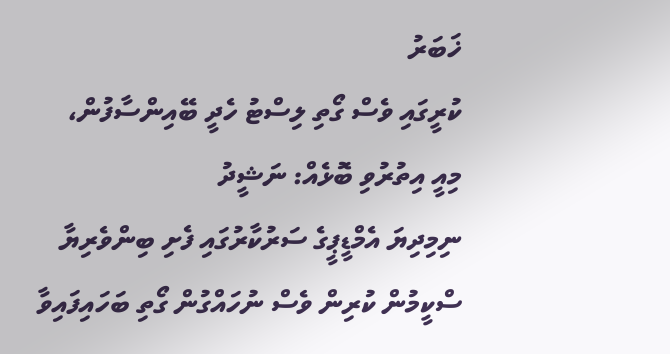ޚަބަރު
ކުރީގައި ވެސް ގޯތި ލިސްޓު ހެދީ ބޭއިންސާފުން، މިއީ އިތުރުވި ބޮޅެއް: ނަޝީދު
ނިމިދިޔަ އެމްޑީޕީގެ ސަރުކާރުގައި ފެށި ބިންވެރިޔާ ސްކީމުން ކުރިން ވެސް ނުހައްގުން ގޯތި ބަހައިފައިވާ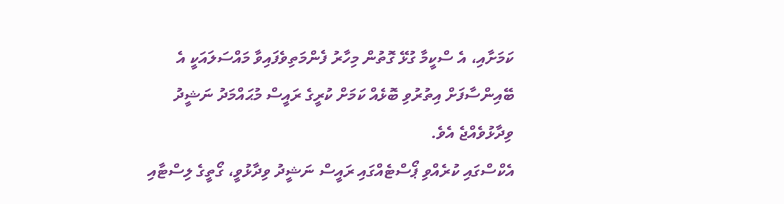ކަމަށާއި، އެ ސްކީމާ ގުޅޭ ގޮތުން މިހާރު ފެންމަތިވެފައިވާ މައްސަލައަކީ އެ ބޭއިންސާފަށް އިތުރުވި ބޮޅެއް ކަމަށް ކުރީގެ ރައީސް މުޙައްމަދު ނަޝީދު ވިދާޅުވެއްޖެ އެވެ.
އެކްސްގައި ކުރެއްވި ޕޯސްޓެއްގައި ރައީސް ނަޝީދު ވިދާޅުވީ، ގޯތީގެ ލިސްޓާއި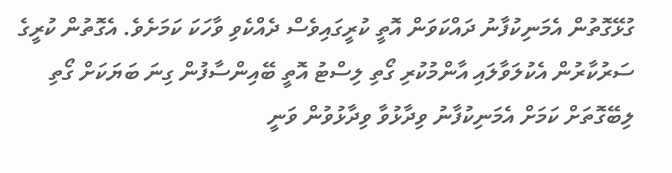ގުޅޭގޮތުން އެމަނިކުފާނު ދައްކަވަން އޮތީ ކުރީގައިވެސް ދެއްކެވި ވާހަކަ ކަމަށެވެ. އެގޮތުން ކުރީގެ ސަރުކާރުން އެކުލަވާލައި އާންމުކުރި ގޯތި ލިސްޓު އޮތީ ބޭއިންސާފުން ގިނަ ބަޔަކަށް ގޯތި ލިބޭގޮތަށް ކަމަށް އެމަނިކުފާނު ވިދާޅުވާ ވިދާޅުވުން ވަނީ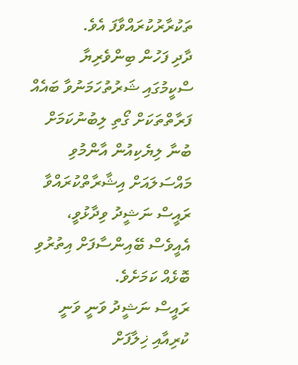ތަކުރާރުކުރައްވާފަ އެވެ.
ދާދި ފަހުން ބިންވެރިޔާ ސްކީމުގައި ޝަރުތުހަމަނުވާ ބައެއް ފަރާތްތަކަށް ގޯތި ލިބުނުކަމަށް ބުނާ ލިޔެކިއުން އާންމުވި މައްސަލައަށް އިޝާރާތްކުރައްވާ ރައީސް ނަޝީދު ވިދާޅުވީ، އެއީވެސް ބޭއިންސާފަށް އިތުރުވި ބޮޅެއް ކަމަށެވެ.
ރައީސް ނަޝީދު ވަނީ ވަނީ ކުރިއާއި ޚިލާފަށް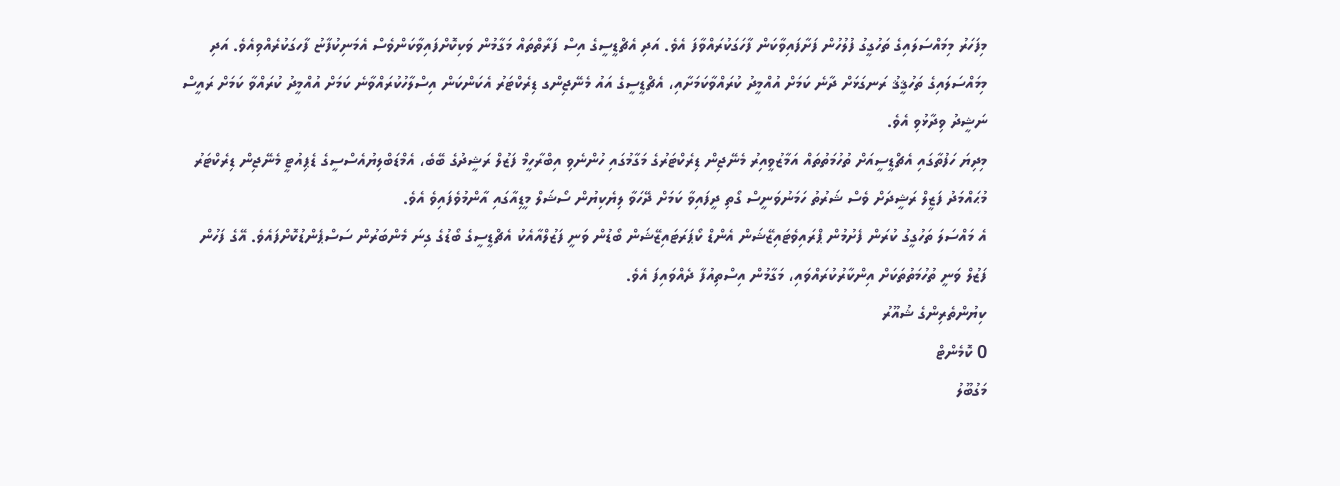މިފަހަރު މިމައްސަލައިގެ ތަހުގީގު ފުލުހުން ފަށާފައިވާކަން ފާހަގަކުރައްވާފަ އެވެ. އަދި އެޗްޑީސީގެ އިސް ފަރާތްތައް މަގާމުން ވަކިކޮށްފައިވާކަންވެސް އެމަނިކުފާޏު ފާހގަކުރެއްވިއެވެ. އަދި މިމައްސަލައިގެ ތަހުޤީޤު ރަނގަޅަށް ދާނެ ކަމަށް އުއްމީދު ކުރައްވާކަމަށާއި، އެޗްޑީސީގެ އައު މެނޭޖިންގ ޑިރެކްޓަރު އެކަންކަން އިސްލާހުކުރައްވާނެ ކަމަށް އުއްމީދު ކުރައްވާ ކަމަށް ރައީސް ނަޝީދު ވިދާޅުވި އެވެ.
މިދިޔަ ހަފުތާގައި އެޗްޑީސީއަށް ތުހުމަތުތައް އަމާޒުވީއިރު މެނޭޖިން ޑިރެކްޓަރުގެ މަގާމުގައި ހުންނެވި އިބްރާހީމް ފަޒުލް ރަޝީދުގެ ބޭބެ، އެމްޑަބްލިޔުއެސްސީގެ ޑެޕިއުޓީ މެނޭޖިން ޑިރެކްޓަރު މުޙައްމަދު ފަޒީލް ރަޝީދަށް ވެސް ޝަރުތު ހަމަނުވަނީސް ގޯތި ދީފައިވާ ކަމަށް ދޭހަވާ ލިޔެކިޔުން ސޯޝަލް މީޑިއާގައި އާންމުވެފައިވެ އެވެ.
އެ މައްސަލަ ތަހުގީގު ކުރަން ފެށުމުން ޕްރައިވެޓައިޒޭޝަން އެންޑް ކޯޕަރަޓައިޒޭޝަން ބޯޑުން ވަނީ ފަޒުލްއާއެކު އެޗްޑީސީގެ ބޯޑުގެ ގިނަ މެންބަރުން ސަސްޕެންޑުކޮށްފައެވެ. އޭގެ ފަހުން ފަޒުލް ވަނީ ތުހުމަތުތަކަށް އިންކާރުކުރައްވައި، މަގާމުން އިސްތިއުފާ ދެއްވައިފަ އެވެ.
ކިޔުންތެރިންގެ ޝުއޫރު
0 ކޮމެންޓް
މަގުބޫލު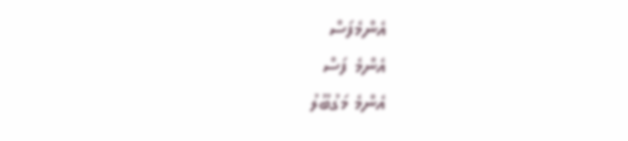އެންމެފަސް
އެންމެ ފަސް
އެންމެ މަގުބޫލު